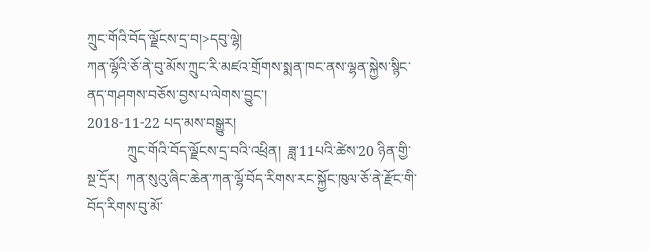ཀྲུང་གོའི་བོད་ལྗོངས་དྲ་བ།>དབུ་ལྷེ།
ཀན་ལྷོའི་ཅོ་ནེ་བུ་མོས་ཀྲུང་རི་མཛའ་གྲོགས་སྨན་ཁང་ནས་ལྷན་སྐྱེས་སྙིང་ནད་གཤགས་བཅོས་བྱས་པ་ལེགས་བྱུང་།
2018-11-22 པད་མས་བསྒྱུར།
           ཀྲུང་གོའི་བོད་ལྗོངས་དྲ་བའི་འཕྲིན།  ཟླ་11པའི་ཚེས་20 ཉིན་གྱི་སྔ་དྲོར།  ཀན་སུའུ་ཞིང་ཆེན་ཀན་ལྷོ་བོད་རིགས་རང་སྐྱོང་ཁུལ་ཅོ་ནེ་རྫོང་གི་བོད་རིགས་བུ་མོ་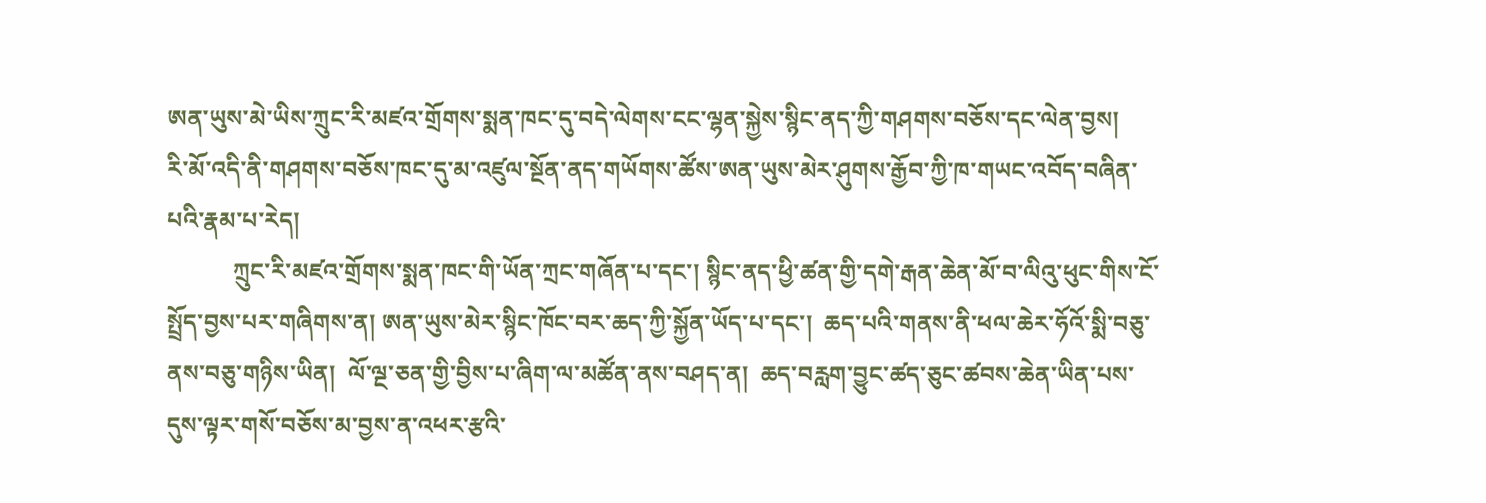ཨན་ཡུས་མེ་ཡིས་ཀྲུང་རི་མཛའ་གྲོགས་སྨན་ཁང་དུ་བདེ་ལེགས་ངང་ལྷན་སྐྱེས་སྙིང་ནད་ཀྱི་གཤགས་བཅོས་དང་ལེན་བྱས།
རི་མོ་འདི་ནི་གཤགས་བཅོས་ཁང་དུ་མ་འཛུལ་སྔོན་ནད་གཡོགས་ཚོས་ཨན་ཡུས་མེར་ཤུགས་རྒྱོབ་ཀྱི་ཁ་གཡང་འབོད་བཞིན་པའི་རྣམ་པ་རེད།
           ཀྲུང་རི་མཛའ་གྲོགས་སྨན་ཁང་གི་ཡོན་ཀྲང་གཞོན་པ་དང་། སྙིང་ནད་ཕྱི་ཚན་གྱི་དགེ་རྒན་ཆེན་མོ་བ་ལིའུ་ཕུང་གིས་ངོ་སྤྲོད་བྱས་པར་གཞིགས་ན། ཨན་ཡུས་མེར་སྙིང་ཁོང་བར་ཆད་ཀྱི་སྐྱོན་ཡོད་པ་དང་།  ཆད་པའི་གནས་ནི་ཕལ་ཆེར་ཧོའོ་སྨི་བཅུ་ནས་བཅུ་གཉིས་ཡིན།  ལོ་ལྔ་ཅན་གྱི་བྱིས་པ་ཞིག་ལ་མཚོན་ནས་བཤད་ན།  ཆད་བརླག་བྱུང་ཚད་ཅུང་ཚབས་ཆེན་ཡིན་པས་དུས་ལྟར་གསོ་བཅོས་མ་བྱས་ན་འཕར་རྩའི་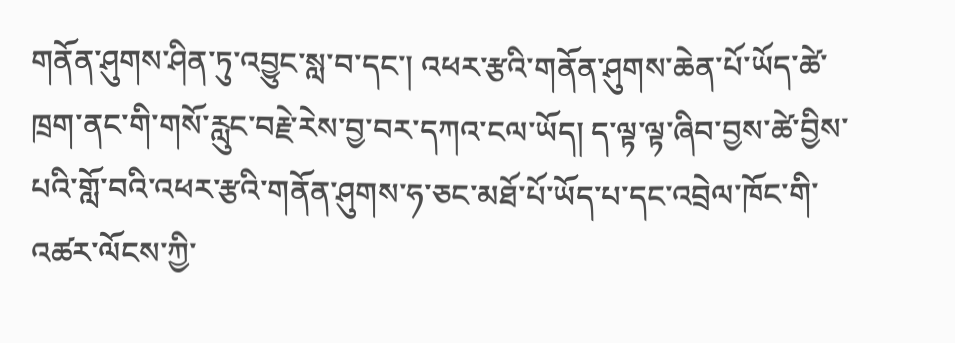གནོན་ཤུགས་ཤིན་ཏུ་འབྱུང་སླ་བ་དང་། འཕར་རྩའི་གནོན་ཤུགས་ཆེན་པོ་ཡོད་ཚེ་ཁྲག་ནང་གི་གསོ་རླུང་བརྗེ་རེས་བྱ་བར་དཀའ་ངལ་ཡོད། ད་ལྟ་ལྟ་ཞིབ་བྱས་ཚེ་བྱིས་པའི་གློ་བའི་འཕར་རྩའི་གནོན་ཤུགས་ཧ་ཅང་མཐོ་པོ་ཡོད་པ་དང་འབྲེལ་ཁོང་གི་འཚར་ལོངས་ཀྱི་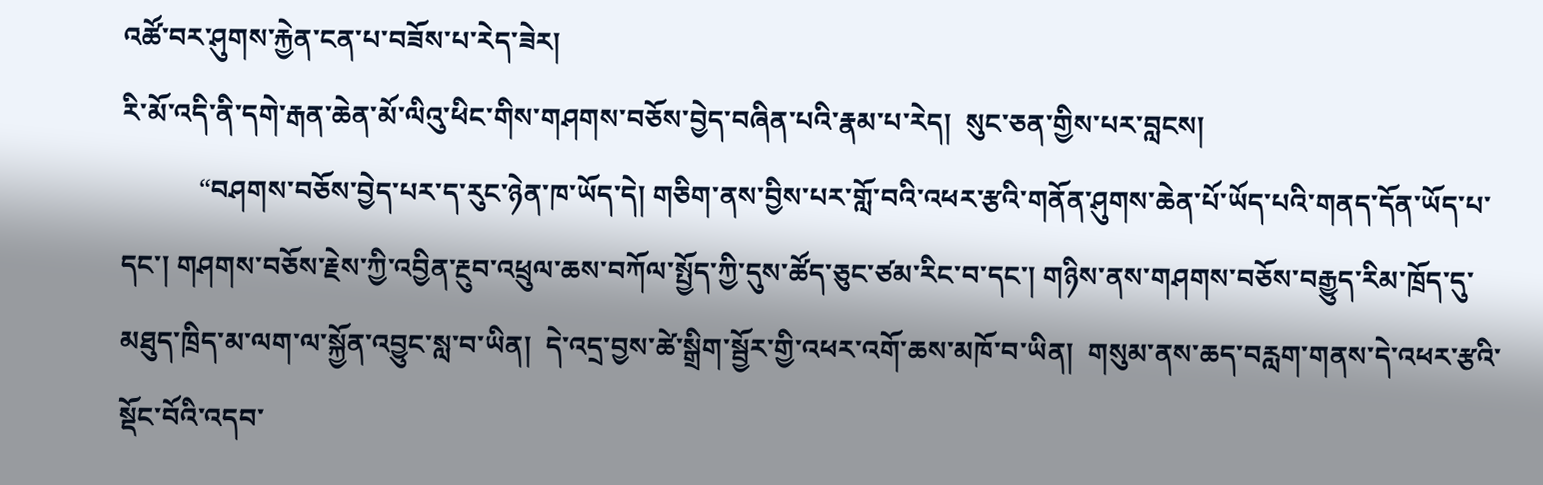འཚོ་བར་ཤུགས་རྐྱེན་ངན་པ་བཟོས་པ་རེད་ཟེར།
རི་མོ་འདི་ནི་དགེ་རྒན་ཆེན་མོ་ལིའུ་ཕིང་གིས་གཤགས་བཅོས་བྱེད་བཞིན་པའི་རྣམ་པ་རེད།  སུང་ཅན་གྱིས་པར་བླངས།
           “བཤགས་བཅོས་བྱེད་པར་ད་རུང་ཉེན་ཁ་ཡོད་དེ། གཅིག་ནས་བྱིས་པར་གློ་བའི་འཕར་རྩའི་གནོན་ཤུགས་ཆེན་པོ་ཡོད་པའི་གནད་དོན་ཡོད་པ་དང་། གཤགས་བཅོས་རྗེས་ཀྱི་འབྱིན་རྔུབ་འཕྲུལ་ཆས་བཀོལ་སྤྱོད་ཀྱི་དུས་ཚོད་ཅུང་ཙམ་རིང་བ་དང་། གཉིས་ནས་གཤགས་བཅོས་བརྒྱུད་རིམ་ཁྲོད་དུ་མཐུད་ཁྲིད་མ་ལག་ལ་སྐྱོན་འབྱུང་སླ་བ་ཡིན།  དེ་འདྲ་བྱས་ཚེ་སྒྲིག་སྦྱོར་གྱི་འཕར་འགོ་ཆས་མཁོ་བ་ཡིན།  གསུམ་ནས་ཆད་བརླག་གནས་དེ་འཕར་རྩའི་སྡོང་བོའི་འདབ་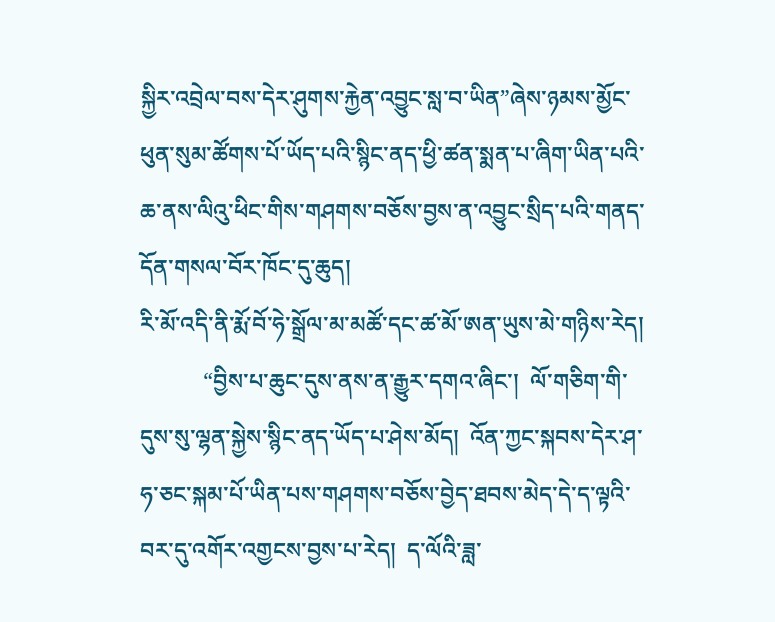སྐྱིར་འབྲེལ་བས་དེར་ཤུགས་རྐྱེན་འབྱུང་སླ་བ་ཡིན”ཞེས་ཉམས་མྱོང་ཕུན་སུམ་ཚོགས་པོ་ཡོད་པའི་སྙིང་ནད་ཕྱི་ཚན་སྨན་པ་ཞིག་ཡིན་པའི་ཆ་ནས་ལིའུ་ཕིང་གིས་གཤགས་བཅོས་བྱས་ན་འབྱུང་སྲིད་པའི་གནད་དོན་གསལ་བོར་ཁོང་དུ་ཆུད།
རི་མོ་འདི་ནི་རྨོ་བོ་ཧེ་སྒྲོལ་མ་མཚོ་དང་ཚ་མོ་ཨན་ཡུས་མེ་གཉིས་རེད།
           “བྱིས་པ་ཆུང་དུས་ནས་ན་རྒྱུར་དགའ་ཞིང་།  ལོ་གཅིག་གི་དུས་སུ་ལྷན་སྐྱེས་སྙིང་ནད་ཡོད་པ་ཤེས་མོད།  འོན་ཀྱང་སྐབས་དེར་ཤ་ཧ་ཅང་སྐམ་པོ་ཡིན་པས་གཤགས་བཅོས་བྱེད་ཐབས་མེད་དེ་ད་ལྟའི་བར་དུ་འགོར་འགྱངས་བྱས་པ་རེད།  ད་ལོའི་ཟླ་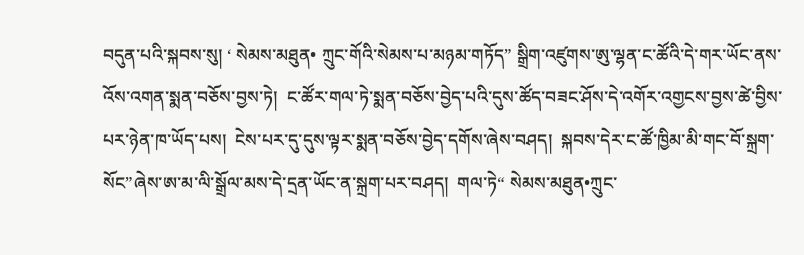བདུན་པའི་སྐབས་སུ། ‘ སེམས་མཐུན• ཀྲུང་གོའི་སེམས་པ་མཉམ་གཏོད” སྒྲིག་འཛུགས་ཨུ་ལྷན་ང་ཚོའི་དེ་གར་ཡོང་ནས་འོས་འགན་སྨན་བཅོས་བྱས་ཏེ།  ང་ཚོར་གལ་ཏེ་སྨན་བཅོས་བྱེད་པའི་དུས་ཚོད་བཟང་ཤོས་དེ་འགོར་འགྱངས་བྱས་ཚེ་བྱིས་པར་ཉེན་ཁ་ཡོད་པས།  ངེས་པར་དུ་དུས་ལྟར་སྨན་བཅོས་བྱེད་དགོས་ཞེས་བཤད།  སྐབས་དེར་ང་ཚོ་ཁྱིམ་མི་གང་བོ་སྐྲག་སོང”ཞེས་ཨ་མ་ལི་སྒྲོལ་མས་དེ་དྲན་ཡོང་ན་སྐྲག་པར་བཤད།  གལ་ཏེ“ སེམས་མཐུན•ཀྲུང་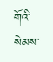གོའི་སེམས་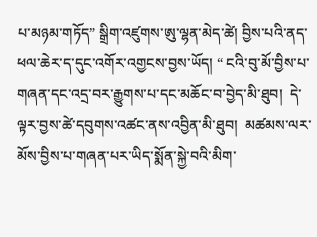པ་མཉམ་གཏོད” སྒྲིག་འཛུགས་ཨུ་ལྷན་མེད་ཚེ། བྱིས་པའི་ནད་ཕལ་ཆེར་ད་དུང་འགོར་འགྱངས་བྱས་ཡོད། “ ངའི་བུ་མོ་བྱིས་པ་གཞན་དང་འདྲ་བར་རྒྱུགས་པ་དང་མཆོང་བ་བྱེད་མི་ཐུབ།  དེ་ལྟར་བྱས་ཚེ་དབུགས་འཚང་ནས་འབྱིན་མི་ཐུབ།  མཚམས་ལར་མོས་བྱིས་པ་གཞན་པར་ཡིད་སྨོན་སྐྱེ་བའི་མིག་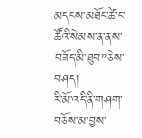མདངས་མཐོང་ཚེ་ང་ཚོའི་སེམས་ན་ནས་བཟོད་མི་ཐུབ”ཅེས་བཤད།
རི་མོ་འདི་ནི་གཤག་བཅོས་མ་བྱས་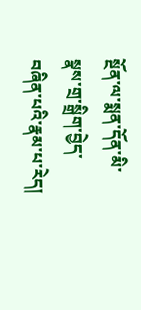སྔོན་ལ་སྨན་དོན་མི་སྣས་གྲ་སྒྲིག་བྱེད་བཞིན་པའི་རྣམ་པ་རེད།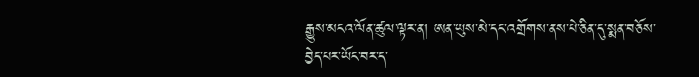རྒྱུས་མངའ་ལོན་ཚུལ་ལྟར་ན། ཨན་ཡུས་མེ་དང་འགྲོགས་ནས་པེ་ཅིན་དུ་སྨན་བཅོས་བྱེད་པར་ཡོང་བར་ད་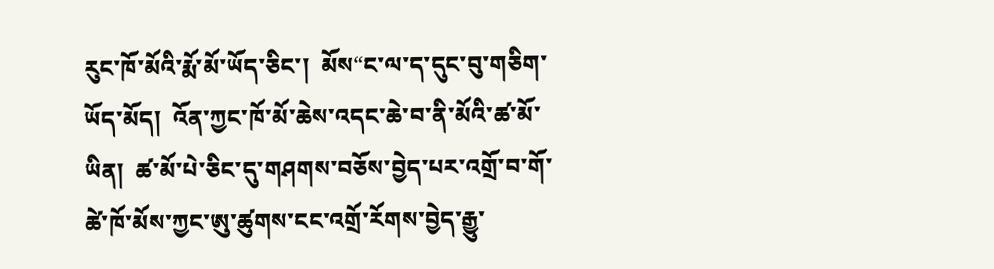རུང་ཁོ་མོའི་རྨོ་མོ་ཡོད་ཅིང་།  མོས“ང་ལ་ད་དུང་བུ་གཅིག་ཡོད་མོད།  འོན་ཀྱང་ཁོ་མོ་ཆེས་འདང་ཆེ་བ་ནི་མོའི་ཚ་མོ་ཡིན།  ཚ་མོ་པེ་ཅིང་དུ་གཤགས་བཅོས་བྱེད་པར་འགྲོ་བ་གོ་ཚེ་ཁོ་མོས་ཀྱང་ཨུ་ཚུགས་ངང་འགྲོ་རོགས་བྱེད་རྒྱུ་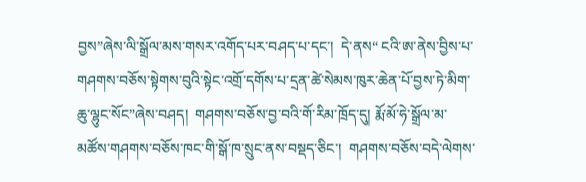བྱས”ཞེས་ལི་སྒྲོལ་མས་གསར་འགོད་པར་བཤད་པ་དང་།  དེ་ནས“ ངའི་ཨ་ནེས་བྱིས་པ་གཤགས་བཅོས་སྟེགས་བུའི་སྟེང་འགྲོ་དགོས་པ་དྲན་ཚེ་སེམས་ཁུར་ཆེན་པོ་བྱས་ཏེ་མིག་ཆུ་ལྷུང་སོང”ཞེས་བཤད།  གཤགས་བཅོས་བྱ་བའི་གོ་རིམ་ཁྲོད་དུ། རྨོ་མོ་ཧེ་སྒྲོལ་མ་མཚོས་གཤགས་བཅོས་ཁང་གི་སྒོ་ཁ་སྲུང་ནས་བསྡད་ཅིང་།  གཤགས་བཅོས་བདེ་ལེགས་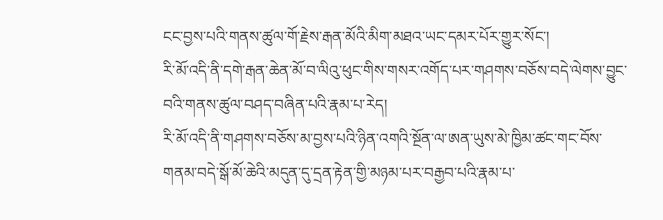ངང་བྱས་པའི་གནས་ཚུལ་གོ་རྗེས་རྒན་མོའི་མིག་མཐའ་ཡང་དམར་པོར་གྱུར་སོང་།
རི་མོ་འདི་ནི་དགེ་རྒན་ཆེན་མོ་བ་ལིའུ་ཕུང་གིས་གསར་འགོད་པར་གཤགས་བཅོས་བདེ་ལེགས་བྱུང་བའི་གནས་ཚུལ་བཤད་བཞིན་པའི་རྣམ་པ་རེད།
རི་མོ་འདི་ནི་གཤགས་བཅོས་མ་བྱས་པའི་ཉིན་འགའི་སྔོན་ལ་ཨན་ཡུས་མེ་ཁྱིམ་ཚང་གང་བོས་གནམ་བདེ་སྒོ་མོ་ཆེའི་མདུན་དུ་དྲན་རྟེན་གྱི་མཉམ་པར་བརྒྱབ་པའི་རྣམ་པ་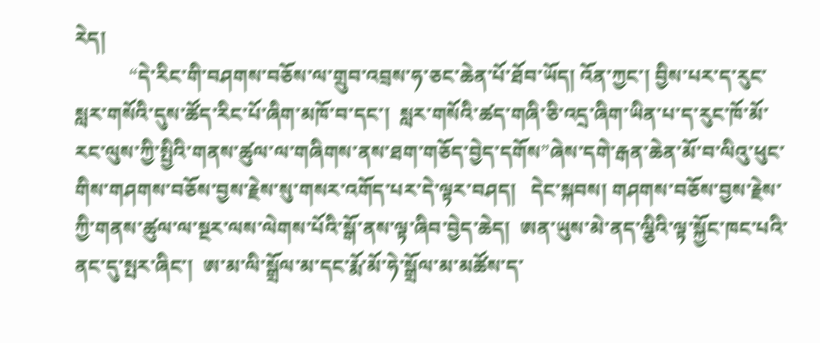རེད།
           “དེ་རིང་གི་བཤགས་བཅོས་ལ་གྲུབ་འབྲས་ཧ་ཅང་ཆེན་པོ་ཐོབ་ཡོད། འོན་ཀྱང་། བྱིས་པར་ད་རུང་སླར་གསོའི་དུས་ཚོད་རིང་པོ་ཞིག་མཁོ་བ་དང་།  སླར་གསོའི་ཚད་གཞི་ཅི་འདྲ་ཞིག་ཡིན་པ་ད་རུང་ཁོ་མོ་རང་ལུས་ཀྱི་སྤྱིའི་གནས་ཚུལ་ལ་གཞིགས་ནས་ཐག་གཅོད་བྱེད་དགོས”ཞེས་དགེ་རྒན་ཆེན་མོ་བ་ལིའུ་ཕུང་གིས་གཤགས་བཅོས་བྱས་རྗེས་སུ་གསར་འགོད་པར་དེ་ལྟར་བཤད།   དེང་སྐབས། གཤགས་བཅོས་བྱས་རྗེས་ཀྱི་གནས་ཚུལ་ལ་སྔར་ལས་ལེགས་པོའི་སྒོ་ནས་ལྟ་ཞིབ་བྱེད་ཆེད།  ཨན་ཡུས་མེ་ནད་ལྕིའི་ལྟ་སྐྱོང་ཁང་པའི་ནང་དུ་སྤར་ཞིང་།  ཨ་མ་ལི་སྒྲོལ་མ་དང་རྨོ་མོ་ཧེ་སྒྲོལ་མ་མཚོས་ད་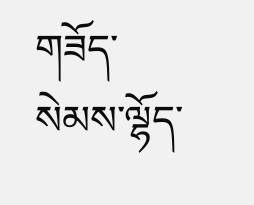གཟོད་སེམས་ལྷོད་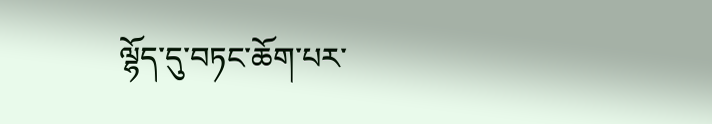ལྷོད་དུ་བཏང་ཆོག་པར་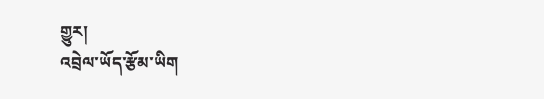གྱུར།
འབྲེལ་ཡོད་རྩོམ་ཡིག